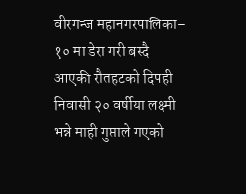वीरगन्ज महानगरपालिका– १० मा डेरा गरी बस्दै आएकी रौतहटको दिपही निवासी २० वर्षीया लक्ष्मी भन्ने माही गुप्ताले गएको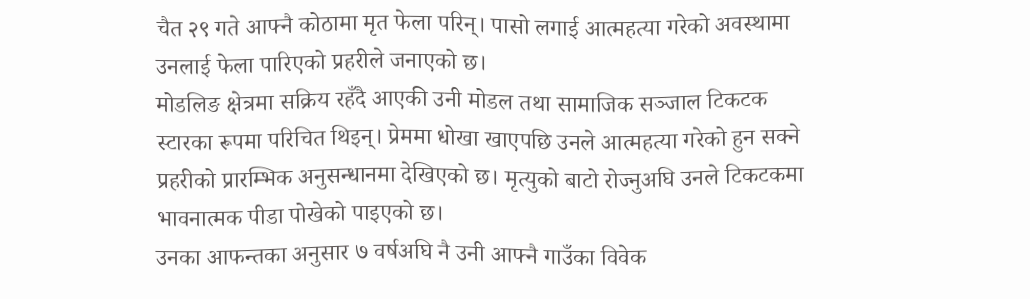चैत २९ गते आफ्नै कोठामा मृत फेला परिन्। पासो लगाई आत्महत्या गरेको अवस्थामा उनलाई फेला पारिएको प्रहरीले जनाएको छ।
मोडलिङ क्षेत्रमा सक्रिय रहँदै आएकी उनी मोडल तथा सामाजिक सञ्जाल टिकटक स्टारका रूपमा परिचित थिइन्। प्रेममा धोखा खाएपछि उनले आत्महत्या गरेको हुन सक्ने प्रहरीको प्रारम्भिक अनुसन्धानमा देखिएको छ। मृत्युको बाटो रोज्नुअघि उनले टिकटकमा भावनात्मक पीडा पोखेको पाइएको छ।
उनका आफन्तका अनुसार ७ वर्षअघि नै उनी आफ्नै गाउँका विवेक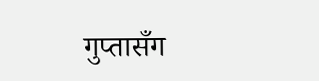गुप्तासँग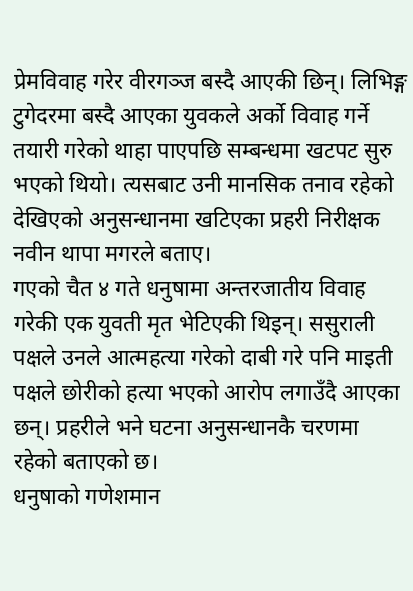प्रेमविवाह गरेर वीरगञ्ज बस्दै आएकी छिन्। लिभिङ्ग टुगेदरमा बस्दै आएका युवकले अर्को विवाह गर्ने तयारी गरेको थाहा पाएपछि सम्बन्धमा खटपट सुरु भएको थियो। त्यसबाट उनी मानसिक तनाव रहेको देखिएको अनुसन्धानमा खटिएका प्रहरी निरीक्षक नवीन थापा मगरले बताए।
गएको चैत ४ गते धनुषामा अन्तरजातीय विवाह गरेकी एक युवती मृत भेटिएकी थिइन्। ससुराली पक्षले उनले आत्महत्या गरेको दाबी गरे पनि माइती पक्षले छोरीको हत्या भएको आरोप लगाउँदै आएका छन्। प्रहरीले भने घटना अनुसन्धानकै चरणमा रहेको बताएको छ।
धनुषाको गणेशमान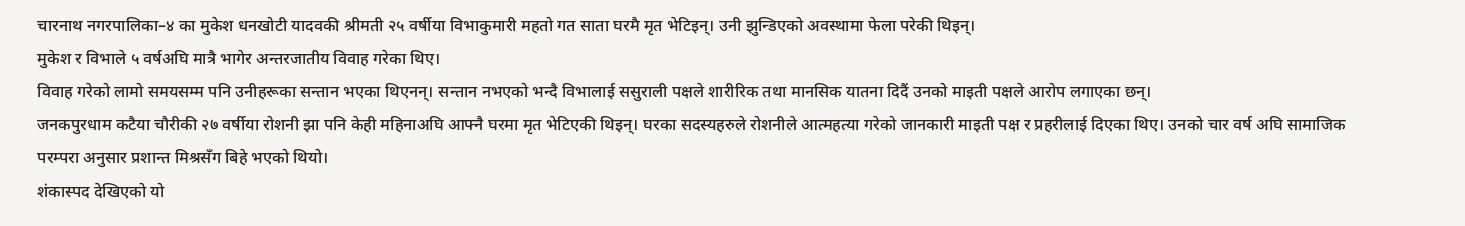चारनाथ नगरपालिका–४ का मुकेश धनखोटी यादवकी श्रीमती २५ वर्षीया विभाकुमारी महतो गत साता घरमै मृत भेटिइन्। उनी झुन्डिएको अवस्थामा फेला परेकी थिइन्।
मुकेश र विभाले ५ वर्षअघि मात्रै भागेर अन्तरजातीय विवाह गरेका थिए।
विवाह गरेको लामो समयसम्म पनि उनीहरूका सन्तान भएका थिएनन्। सन्तान नभएको भन्दै विभालाई ससुराली पक्षले शारीरिक तथा मानसिक यातना दिदैं उनको माइती पक्षले आरोप लगाएका छन्।
जनकपुरधाम कटैया चौरीकी २७ वर्षीया रोशनी झा पनि केही महिनाअघि आफ्नै घरमा मृत भेटिएकी थिइन्। घरका सदस्यहरुले रोशनीले आत्महत्या गरेको जानकारी माइती पक्ष र प्रहरीलाई दिएका थिए। उनको चार वर्ष अघि सामाजिक परम्परा अनुसार प्रशान्त मिश्रसँग बिहे भएको थियो।
शंकास्पद देखिएको यो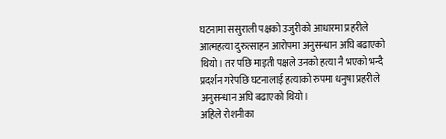घटनामा ससुराली पक्षको उजुरीको आधारमा प्रहरीले आत्महत्या दुरुत्साहन आरोपमा अनुसन्धान अघि बढाएको थियो। तर पछि माइती पक्षले उनको हत्या नै भएको भन्दै प्रदर्शन गरेपछि घटनालाई हत्याको रुपमा धनुषा प्रहरीले अनुसन्धान अघि बढाएको थियो।
अहिले रोशनीका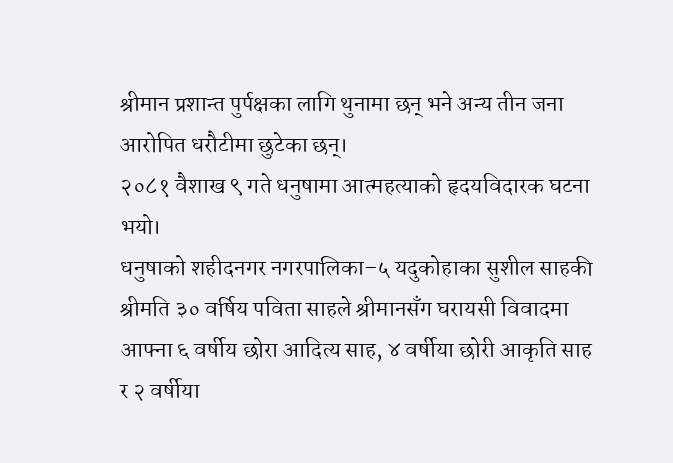श्रीमान प्रशान्त पुर्पक्षका लागि थुनामा छन् भने अन्य तीन जना आरोपित धरौटीमा छुटेका छन्।
२०८१ वैशाख ९ गते धनुषामा आत्महत्याको हृदयविदारक घटना भयो।
धनुषाको शहीदनगर नगरपालिका–५ यदुकोहाका सुशील साहकी श्रीमति ३० वर्षिय पविता साहले श्रीमानसँग घरायसी विवादमा आफ्ना ६ वर्षीय छोरा आदित्य साह, ४ वर्षीया छोरी आकृति साह र २ वर्षीया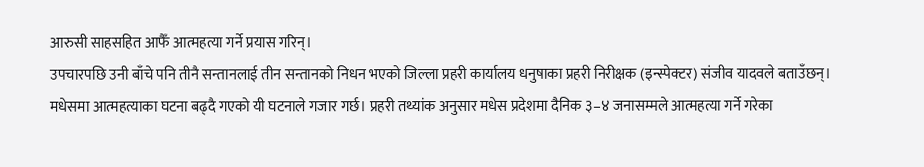आरुसी साहसहित आफैँ आत्महत्या गर्ने प्रयास गरिन्।
उपचारपछि उनी बाँचे पनि तीनै सन्तानलाई तीन सन्तानको निधन भएको जिल्ला प्रहरी कार्यालय धनुषाका प्रहरी निरीक्षक (इन्स्पेक्टर) संजीव यादवले बताउँछन्।
मधेसमा आत्महत्याका घटना बढ्दै गएको यी घटनाले गजार गर्छ। प्रहरी तथ्यांक अनुसार मधेस प्रदेशमा दैनिक ३–४ जनासम्मले आत्महत्या गर्ने गरेका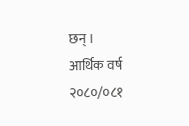छन् ।
आर्थिक वर्ष २०८०/०८१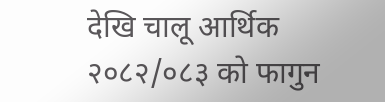देखि चालू आर्थिक २०८२/०८३ को फागुन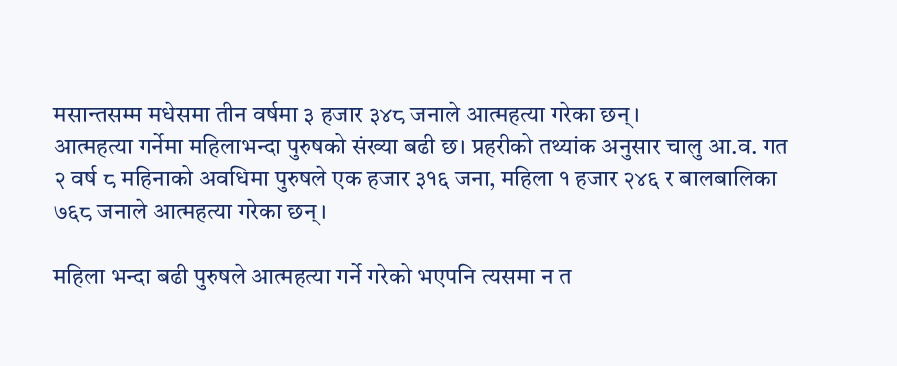मसान्तसम्म मधेसमा तीन वर्षमा ३ हजार ३४८ जनाले आत्महत्या गरेका छन्।
आत्महत्या गर्नेमा महिलाभन्दा पुरुषको संख्या बढी छ। प्रहरीको तथ्यांक अनुसार चालु आ.व. गत २ वर्ष ८ महिनाको अवधिमा पुरुषले एक हजार ३१६ जना, महिला १ हजार २४६ र बालबालिका ७६८ जनाले आत्महत्या गरेका छन्।

महिला भन्दा बढी पुरुषले आत्महत्या गर्ने गरेको भएपनि त्यसमा न त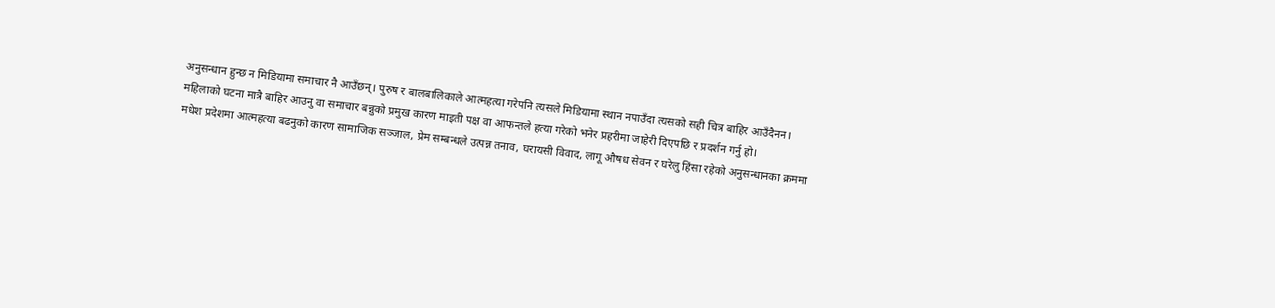अनुसन्धान हुन्छ न मिडियामा समाचार नै आउँछन्। पुरुष र बालबालिकाले आत्महत्या गरेपनि त्यसले मिडियामा स्थान नपाउँदा त्यसको सही चित्र बाहिर आउँदैनन।
महिलाको घटना मात्रै बाहिर आउनु वा समाचार बन्नुको प्रमुख कारण माइती पक्ष वा आफन्तले हत्या गरेको भनेर प्रहरीमा जाहेरी दिएपछि र प्रदर्शन गर्नु हो।
मधेश प्रदेशमा आत्महत्या बढनुको कारण सामाजिक सञ्जाल, प्रेम सम्बन्धले उत्पन्न तनाव, घरायसी विवाद, लागू औषध सेवन र घरेलु हिंसा रहेको अनुसन्धानका क्रममा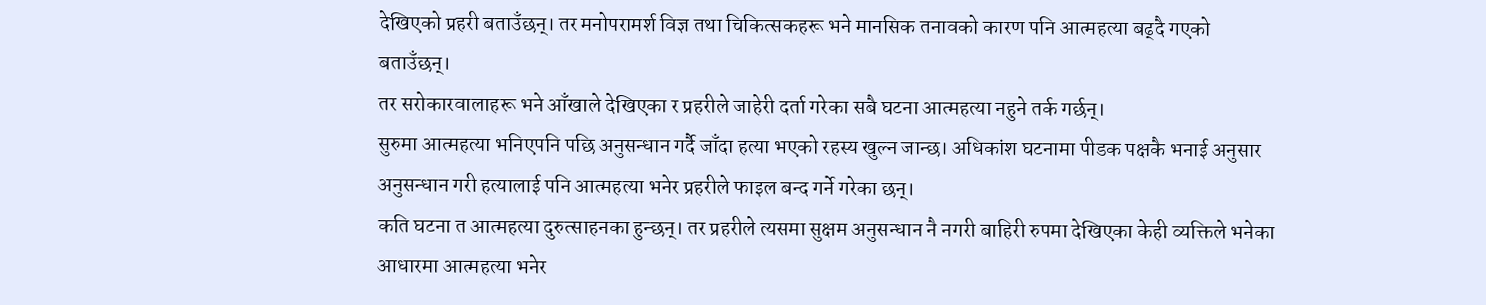देखिएको प्रहरी बताउँछन्। तर मनोपरामर्श विज्ञ तथा चिकित्सकहरू भने मानसिक तनावको कारण पनि आत्महत्या बढ्दै गएको बताउँछन्।
तर सरोकारवालाहरू भने आँखाले देखिएका र प्रहरीले जाहेरी दर्ता गरेका सबै घटना आत्महत्या नहुने तर्क गर्छन्।
सुरुमा आत्महत्या भनिएपनि पछि अनुसन्धान गर्दै जाँदा हत्या भएको रहस्य खुल्न जान्छ। अधिकांश घटनामा पीडक पक्षकै भनाई अनुसार अनुसन्धान गरी हत्यालाई पनि आत्महत्या भनेर प्रहरीले फाइल बन्द गर्ने गरेका छन्।
कति घटना त आत्महत्या दुरुत्साहनका हुन्छन्। तर प्रहरीले त्यसमा सुक्षम अनुसन्धान नै नगरी बाहिरी रुपमा देखिएका केही व्यक्तिले भनेका आधारमा आत्महत्या भनेर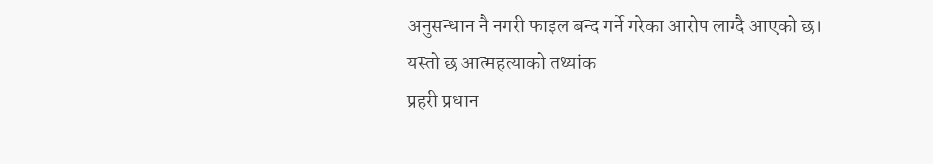अनुसन्धान नै नगरी फाइल बन्द गर्ने गरेका आरोप लाग्दै आएको छ।
यस्तो छ आत्महत्याको तथ्यांक
प्रहरी प्रधान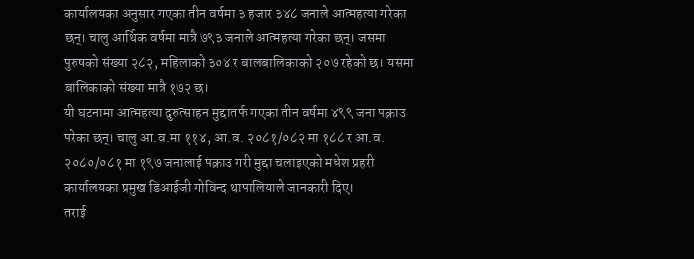कार्यालयका अनुसार गएका तीन वर्षमा ३ हजार ३४८ जनाले आत्महत्या गरेका छन्। चालु आर्थिक वर्षमा मात्रै ७९३ जनाले आत्महत्या गरेका छन्। जसमा पुरुषको संख्या २८२, महिलाको ३०४ र बालबालिकाको २०७ रहेको छ। यसमा बालिकाको संख्या मात्रै १७२ छ।
यी घटनामा आत्महत्या दुरुत्साहन मुद्दातर्फ गएका तीन वर्षमा ४९९ जना पक्राउ परेका छन्। चालु आ.व.मा ११४, आ.व. २०८१/०८२ मा १८८ र आ.व. २०८०/०८१ मा १९७ जनालाई पक्राउ गरी मुद्दा चलाइएको मधेश प्रहरी कार्यालयका प्रमुख डिआईजी गोविन्द थापालियाले जानकारी दिए।
तराई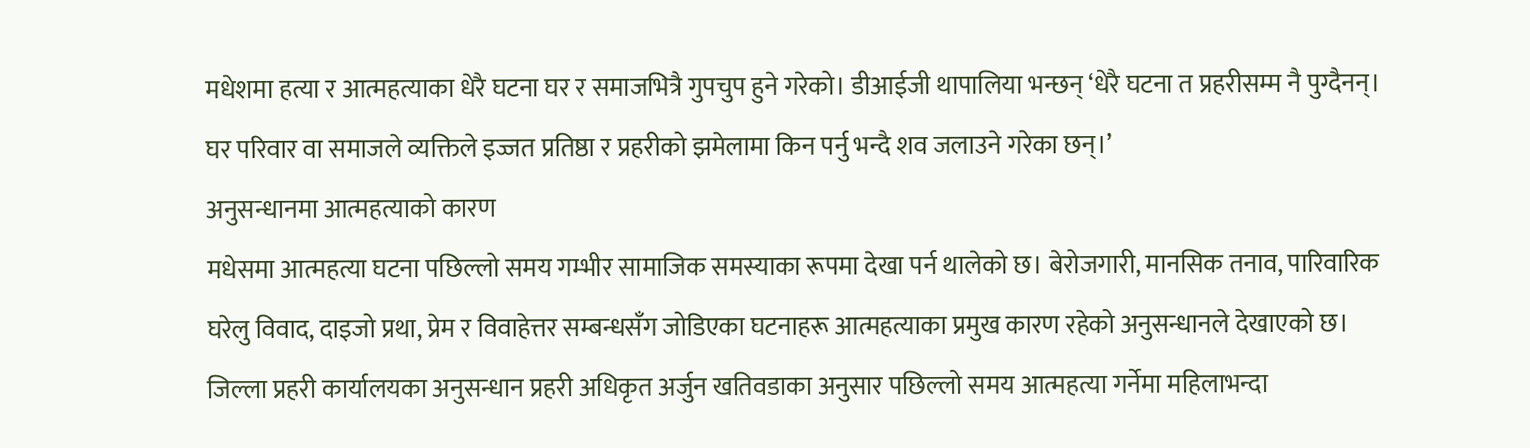मधेशमा हत्या र आत्महत्याका धेरै घटना घर र समाजभित्रै गुपचुप हुने गरेको। डीआईजी थापालिया भन्छन् ‘धेरै घटना त प्रहरीसम्म नै पुग्दैनन्। घर परिवार वा समाजले व्यक्तिले इज्जत प्रतिष्ठा र प्रहरीको झमेलामा किन पर्नु भन्दै शव जलाउने गरेका छन्।’
अनुसन्धानमा आत्महत्याको कारण
मधेसमा आत्महत्या घटना पछिल्लो समय गम्भीर सामाजिक समस्याका रूपमा देखा पर्न थालेको छ। बेरोजगारी, मानसिक तनाव, पारिवारिक घरेलु विवाद, दाइजो प्रथा, प्रेम र विवाहेत्तर सम्बन्धसँग जोडिएका घटनाहरू आत्महत्याका प्रमुख कारण रहेको अनुसन्धानले देखाएको छ।
जिल्ला प्रहरी कार्यालयका अनुसन्धान प्रहरी अधिकृत अर्जुन खतिवडाका अनुसार पछिल्लो समय आत्महत्या गर्नेमा महिलाभन्दा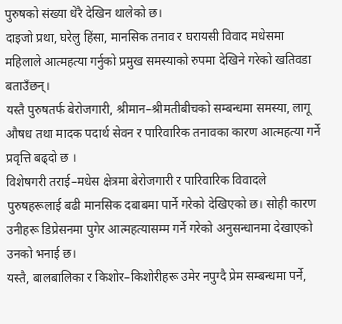पुरुषको संख्या धेरै देखिन थालेको छ।
दाइजो प्रथा, घरेलु हिंसा, मानसिक तनाव र घरायसी विवाद मधेसमा महिलाले आत्महत्या गर्नुको प्रमुख समस्याको रुपमा देखिने गरेको खतिवडा बताउँछन्।
यस्तै पुरुषतर्फ बेरोजगारी, श्रीमान–श्रीमतीबीचको सम्बन्धमा समस्या, लागू औषध तथा मादक पदार्थ सेवन र पारिवारिक तनावका कारण आत्महत्या गर्ने प्रवृत्ति बढ्दो छ ।
विशेषगरी तराई–मधेस क्षेत्रमा बेरोजगारी र पारिवारिक विवादले पुरुषहरूलाई बढी मानसिक दबाबमा पार्ने गरेको देखिएको छ। सोही कारण उनीहरू डिप्रेसनमा पुगेर आत्महत्यासम्म गर्ने गरेको अनुसन्धानमा देखाएको उनको भनाई छ।
यस्तै, बालबालिका र किशोर–किशोरीहरू उमेर नपुग्दै प्रेम सम्बन्धमा पर्ने,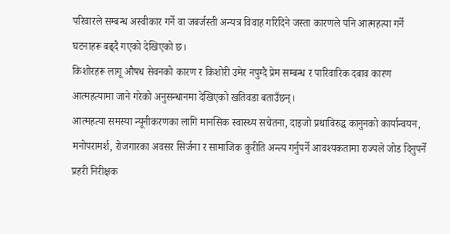परिवारले सम्बन्ध अस्वीकार गर्ने वा जबर्जस्ती अन्यत्र विवाह गरिदिने जस्ता कारणले पनि आत्महत्या गर्ने घटनाहरू बढ्दै गएको देखिएको छ।
किशोरहरू लागू औषध सेवनको कारण र किशोरी उमेर नपुग्दै प्रेम सम्बन्ध र पारिवारिक दबाव कारण आत्महत्यामा जाने गरेको अनुसन्धानमा देखिएको खतिवडा बताउँछन्।
आत्महत्या समस्या न्यूनीकरणका लागि मानसिक स्वास्थ्य सचेतना, दाइजो प्रथाविरुद्ध कानुनको कार्यान्वयन, मनोपरामर्श, रोजगारका अवसर सिर्जना र सामाजिक कुरीति अन्त्य गर्नुपर्ने आवश्यकतामा राज्यले जोड दिनुपर्ने प्रहरी निरीक्षक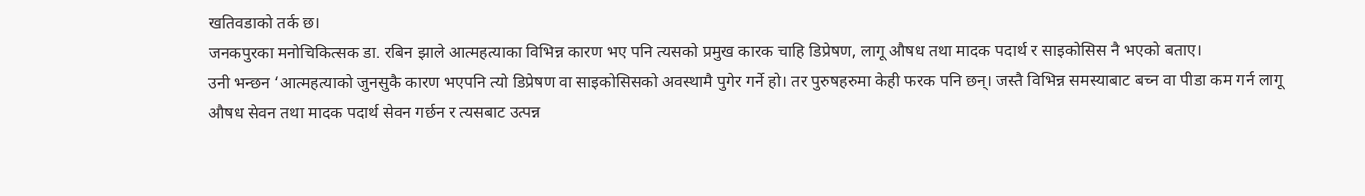खतिवडाको तर्क छ।
जनकपुरका मनोचिकित्सक डा. रबिन झाले आत्महत्याका विभिन्न कारण भए पनि त्यसको प्रमुख कारक चाहि डिप्रेषण, लागू औषध तथा मादक पदार्थ र साइकोसिस नै भएको बताए।
उनी भन्छन ‘आत्महत्याको जुनसुकै कारण भएपनि त्यो डिप्रेषण वा साइकोसिसको अवस्थामै पुगेर गर्ने हो। तर पुरुषहरुमा केही फरक पनि छन्। जस्तै विभिन्न समस्याबाट बच्न वा पीडा कम गर्न लागू औषध सेवन तथा मादक पदार्थ सेवन गर्छन र त्यसबाट उत्पन्न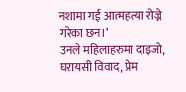नशामा गई आत्महत्या रोज्ने गरेका छन।’
उनले महिलाहरुमा दाइजो, घरायसी विवाद, प्रेम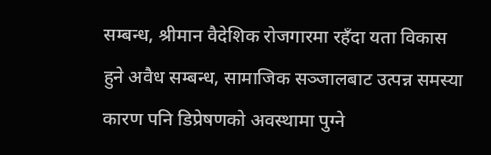सम्बन्ध, श्रीमान वैदेशिक रोजगारमा रहँदा यता विकास हुने अवैध सम्बन्ध, सामाजिक सञ्जालबाट उत्पन्न समस्या कारण पनि डिप्रेषणको अवस्थामा पुग्ने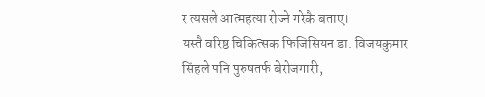र त्यसले आत्महत्या रोज्ने गरेकै बताए।
यस्तै वरिष्ठ चिकित्सक फिजिसियन डा. विजयकुमार सिंहले पनि पुरुषतर्फ बेरोजगारी,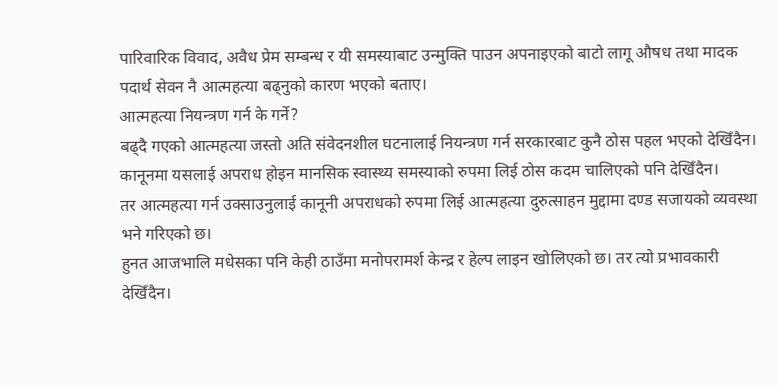पारिवारिक विवाद, अवैध प्रेम सम्बन्ध र यी समस्याबाट उन्मुक्ति पाउन अपनाइएको बाटो लागू औषध तथा मादक पदार्थ सेवन नै आत्महत्या बढ्नुको कारण भएको बताए।
आत्महत्या नियन्त्रण गर्न के गर्ने?
बढ्दै गएको आत्महत्या जस्तो अति संवेदनशील घटनालाई नियन्त्रण गर्न सरकारबाट कुनै ठोस पहल भएको देखिँदैन। कानूनमा यसलाई अपराध होइन मानसिक स्वास्थ्य समस्याको रुपमा लिई ठोस कदम चालिएको पनि देखिँदैन।
तर आत्महत्या गर्न उक्साउनुलाई कानूनी अपराधको रुपमा लिई आत्महत्या दुरुत्साहन मुद्दामा दण्ड सजायको व्यवस्था भने गरिएको छ।
हुनत आजभालि मधेसका पनि केही ठाउँमा मनोपरामर्श केन्द्र र हेल्प लाइन खोलिएको छ। तर त्यो प्रभावकारी देखिँदैन।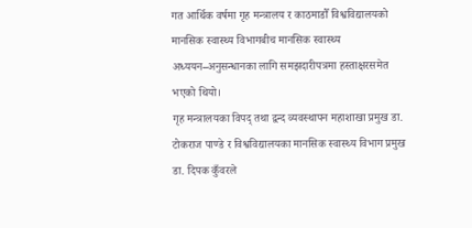गत आर्थिक वर्षमा गृह मन्त्रालय र काठमाडौँ विश्वविद्यालयको मानसिक स्वास्थ्य विभागबीच मानसिक स्वास्थ्य अध्ययन–अनुसन्धानका लागि समझदारीपत्रमा हस्ताक्षरसमेत भएको थियो।
गृह मन्त्रालयका विपद् तथा द्वन्द व्यवस्थापन महाशाखा प्रमुख डा. टोकराज पाण्डे र विश्वविद्यालयका मानसिक स्वास्थ्य विभाग प्रमुख डा. दिपक कुँवरले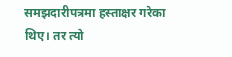समझदारीपत्रमा हस्ताक्षर गरेका थिए। तर त्यो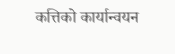कत्तिको कार्यान्वयन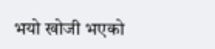भयो खोजी भएको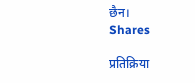छैन।
Shares

प्रतिक्रिया